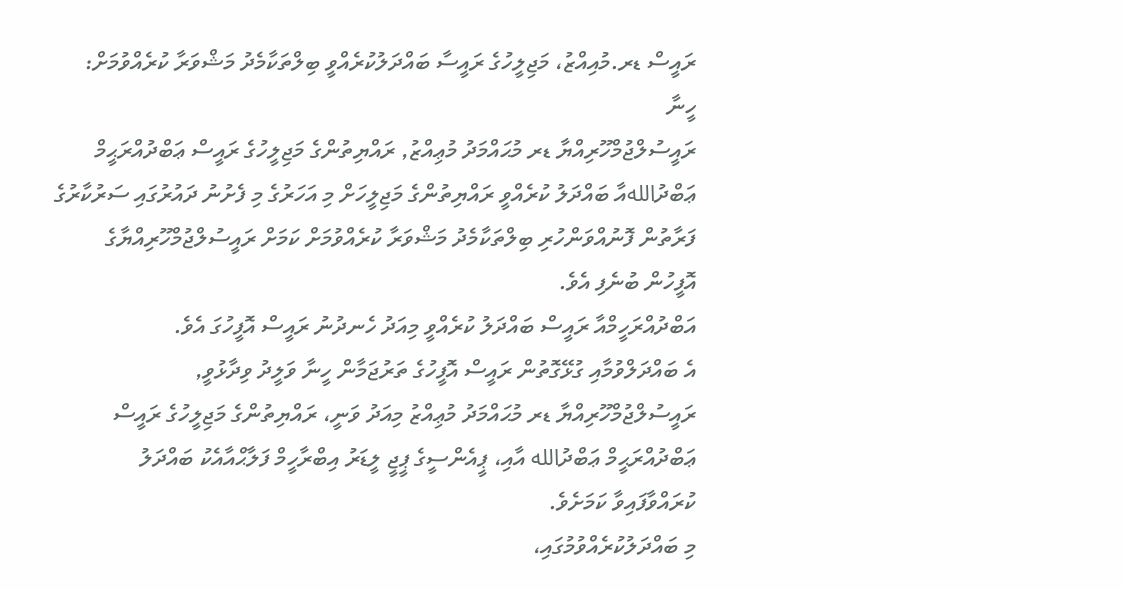ރައީސް ޑރ.މުއިއްޒު، މަޖިލީހުގެ ރައީސާ ބައްދަލުކުރެއްވީ ބިލްތަކާމެދު މަޝްވަރާ ކުރެއްވުމަށް: ހީނާ
ރައީސުލްޖުމްހޫރިއްޔާ ޑރ މުޙައްމަދު މުޢިއްޒު, ރައްޔިތުންގެ މަޖިލީހުގެ ރައީސް ޢަބްދުއްރަޙީމް ޢަބްދުاللهއާ ބައްދަލު ކުރެއްވީ ރައްޔިތުންގެ މަޖިލީހަށް މި އަހަރުގެ މި ފެށުނު ދައުރުގައި ސަރުކާރުގެ ފަރާތުން ފޮނުއްވަންހުރި ބިލްތަކާމެދު މަޝްވަރާ ކުރެއްވުމަށް ކަމަށް ރައީސުލްޖުމްހޫރިއްޔާގެ އޮފީހުން ބުނެފި އެވެ.
އަބްދުއްރަހީމްއާ ރައީސް ބައްދަލު ކުރެއްވީ މިއަދު ހެނދުނު ރައީސް އޮފީހުގަ އެވެ.
އެ ބައްދަލްވުމާއި ގުޅޭގޮތުން ރައީސް އޮފީހުގެ ތަރުޖަމާން ހީނާ ވަލީދު ވިދާޅުވީ, ރައީސުލްޖުމްހޫރިއްޔާ ޑރ މުޙައްމަދު މުޢިއްޒު މިއަދު ވަނީ، ރައްޔިތުންގެ މަޖިލީހުގެ ރައީސް ޢަބްދުއްރަޙީމް ޢަބްދުالله އާއި، ޕީއެންސީގެ ޕީޖީ ލީޑަރު އިބްރާހީމް ފަލާޙްއާއެކު ބައްދަލު ކުރައްވާފައިވާ ކަމަށެވެ.
މި ބައްދަލުކުރެއްވުމުގައި،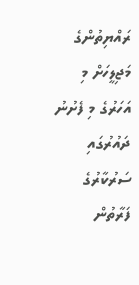ރައްޔިތުންގެ މަޖިލީހަށް މި އަހަރުގެ މި ފެށުނު ދައުރުގައި ސަރުކާރުގެ ފަރާތުން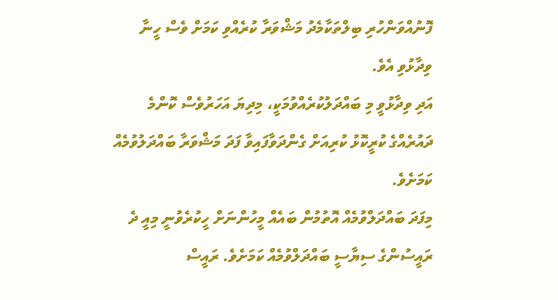ފޮނުއްވަންހުރި ބިލްތަކާމެދު މަޝްވަރާ ކުރެއްވި ކަމަށް ވެސް ހީނާ ވިދާޅުވި އެވެ.
އަދި ވިދާޅުވީ މި ބައްދަލުކުރެއްވުމަކީ، މިދިޔަ އަހަރުވެސް ކޮންމެ ދައުރެއްގެ ކުރީކޮޅު ކުރިއަށް ގެންދަވާފައިވާ ފަދަ މަޝްވަރާ ބައްދަލުވުމެއް ކަމަށެވެ.
މިފަދަ ބައްދަލްވުމެއް އޮތުމުން ބައެއް މީހުންނަށް ހީކުރެވުނީ މިއީ ދެ ރައީސުންގެ ސިޔާސީ ބައްދަލްވުމެއް ކަމަށެވެ. ރައީސް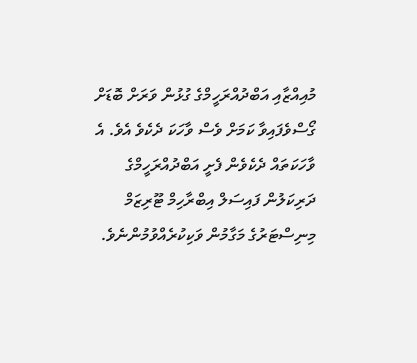މުއިއްޒާއި އަބްދުއްރަހީމްގެ ގުޅުން ވަރަށް ބޮޑަށް ގޯސްވެފައިވާ ކަމަށް ވެސް ވާހަކަ ދެކެވެ އެވެ. އެ ވާހަކަތައް ދެކެވެން ފެށީ އަބްދުއްރަހީމްގެ ދަރިކަލުން ފައިސަލް އިބްރާހިމް ޓޫރިޒަމް މިނިސްޓަރުގެ މަގާމުން ވަކިކުރެއްވުމުންނެވެ.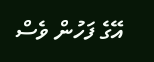އޭގެ ފަހުން ވެސް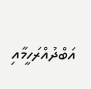އަބްދުއްރަހީމާއި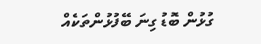ގުޅުން ބޮޑު ގިނަ ބޭފުޅުންތަކެއް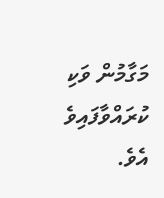މަގާމުން ވަކި ކުރައްވާފައިވެ އެވެ.